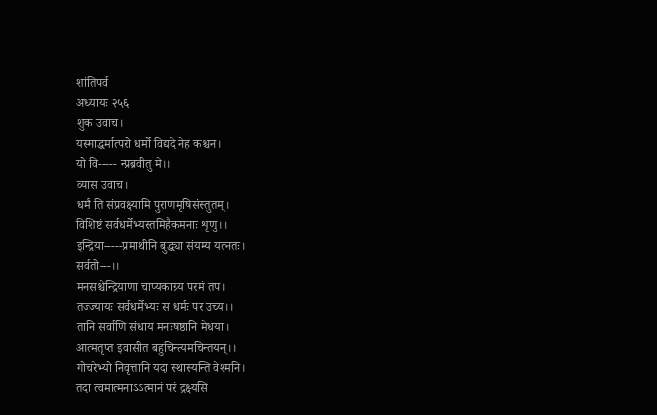शांतिपर्व
अध्यायः २५६
शुक उवाच।
यस्माद्धर्मात्परो धर्मो विद्यदे नेह कश्चन।
यो वि----- न्प्रब्रवीतु मे।।
व्यास उवाच।
धर्मं ति संप्रवक्ष्यामि पुराणमृषिसंस्तुतम्।
विशिष्टं सर्वधर्मेभ्यस्तमिहैकमनाः शृणु।।
इन्द्रिया-----प्रमाथीनि बुद्ध्या संयम्य यत्नतः।
सर्वतो---।।
मनसश्चेन्द्रियाणा चाप्यकाग्र्य परमं तप।
तज्ज्यायः सर्वधर्मेभ्यः स धर्मः पर उच्य।।
तानि सर्वाणि संधाय मनःषष्ठानि मेधया।
आत्मतृप्त इवासीत बहुचिन्त्यमचिन्तयन्।।
गोचरेभ्यो निवृत्तानि यदा स्थास्यन्ति वेश्मनि।
तदा त्वमात्मनाऽऽत्मानं परं द्रक्ष्यसि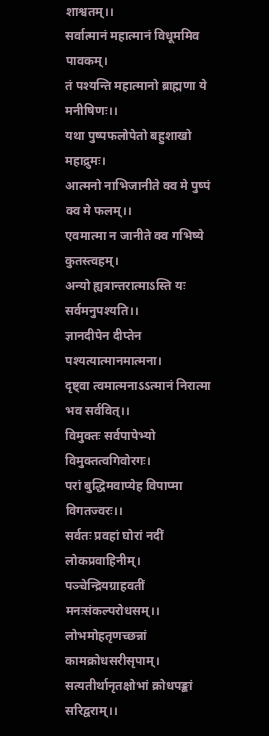शाश्वतम्।।
सर्वात्मानं महात्मानं विधूममिव पावकम्।
तं पश्यन्ति महात्मानो ब्राह्मणा ये मनीषिणः।।
यथा पुष्पफलोपेतो बहुशाखो महाद्रुमः।
आत्मनो नाभिजानीते क्व मे पुष्पं क्व मे फलम्।।
एवमात्मा न जानीते क्व गभिष्ये कुतस्त्वहम्।
अन्यो ह्यत्रान्तरात्माऽस्ति यः सर्वमनुपश्यति।।
ज्ञानदीपेन दीप्तेन पश्यत्यात्मानमात्मना।
दृष्ट्वा त्वमात्मनाऽऽत्मानं निरात्मा भव सर्ववित्।।
विमुक्तः सर्वपापेभ्यो विमुक्तत्वगिवोरगः।
परां बुद्धिमवाप्येह विपाप्मा विगतज्वरः।।
सर्वतः प्रवहां घोरां नदीं लोकप्रवाहिनीम्।
पञ्चेन्द्रियग्राहवतीं मनःसंकल्परोधसम्।।
लोभमोहतृणच्छन्नां कामक्रोधसरीसृपाम्।
सत्यतीर्थानृतक्षोभां क्रोधपङ्कां सरिद्वराम्।।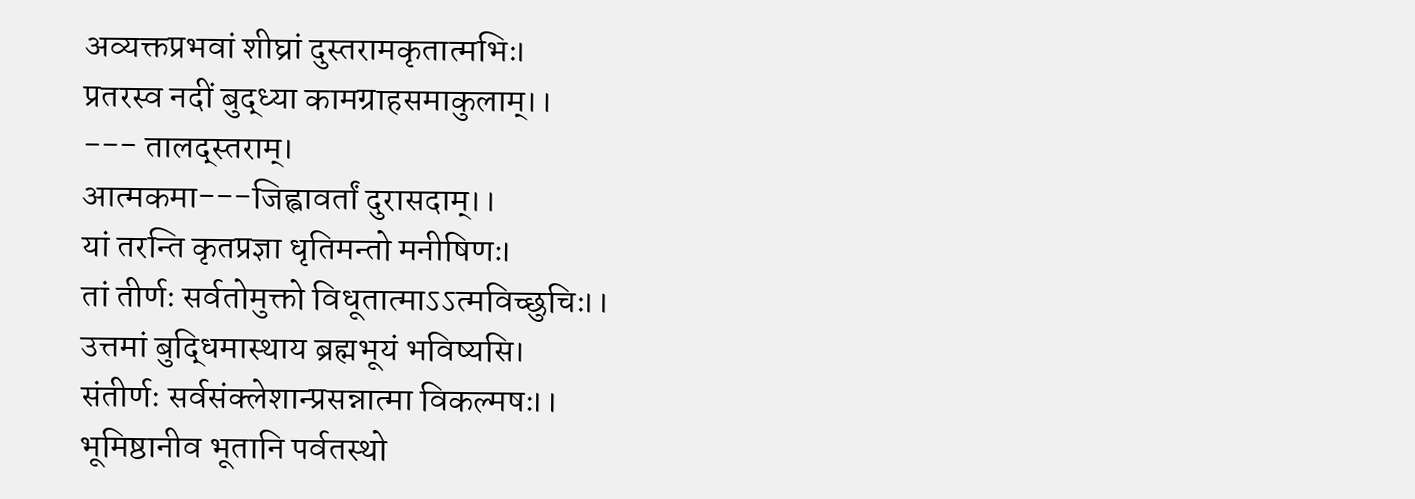अव्यक्तप्रभवां शीघ्रां दुस्तरामकृतात्मभिः।
प्रतरस्व नदीं बुद्ध्या कामग्राहसमाकुलाम्।।
--- तालद्स्तराम्।
आत्मकमा---जिह्वावर्तां दुरासदाम्।।
यां तरन्ति कृतप्रज्ञा धृतिमन्तो मनीषिणः।
तां तीर्णः सर्वतोमुक्तो विधूतात्माऽऽत्मविच्छुचिः।।
उत्तमां बुद्धिमास्थाय ब्रह्मभूयं भविष्यसि।
संतीर्णः सर्वसंक्लेशान्प्रसन्नात्मा विकल्मषः।।
भूमिष्ठानीव भूतानि पर्वतस्थो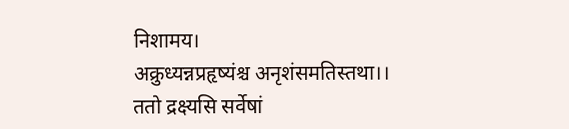निशामय।
अक्रुध्यन्नप्रहृष्यंश्च अनृशंसमतिस्तथा।।
ततो द्रक्ष्यसि सर्वेषां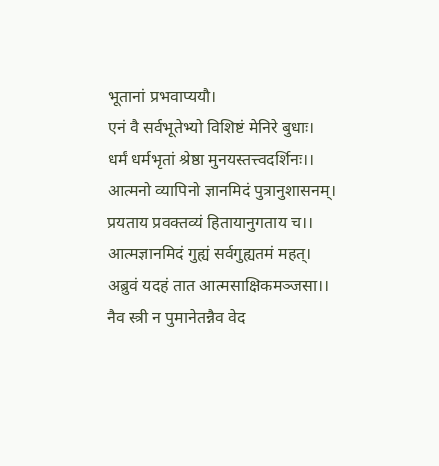भूतानां प्रभवाप्ययौ।
एनं वै सर्वभूतेभ्यो विशिष्टं मेनिरे बुधाः।
धर्मं धर्मभृतां श्रेष्ठा मुनयस्तत्त्वदर्शिनः।।
आत्मनो व्यापिनो ज्ञानमिदं पुत्रानुशासनम्।
प्रयताय प्रवक्तव्यं हितायानुगताय च।।
आत्मज्ञानमिदं गुह्यं सर्वगुह्यतमं महत्।
अब्रुवं यदहं तात आत्मसाक्षिकमञ्जसा।।
नैव स्त्री न पुमानेतन्नैव वेद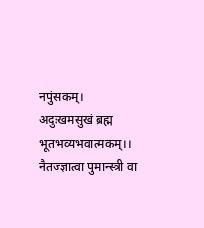नपुंसकम्।
अदुःखमसुखं ब्रह्म भूतभव्यभवात्मकम्।।
नैतज्ज्ञात्वा पुमान्स्त्री वा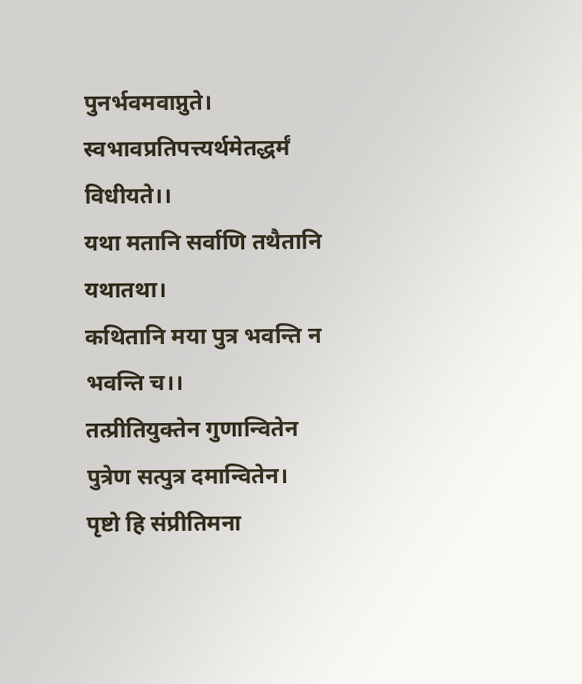पुनर्भवमवाप्नुते।
स्वभावप्रतिपत्त्यर्थमेतद्धर्मं विधीयते।।
यथा मतानि सर्वाणि तथैतानि यथातथा।
कथितानि मया पुत्र भवन्ति न भवन्ति च।।
तत्प्रीतियुक्तेन गुणान्वितेन
पुत्रेण सत्पुत्र दमान्वितेन।
पृष्टो हि संप्रीतिमना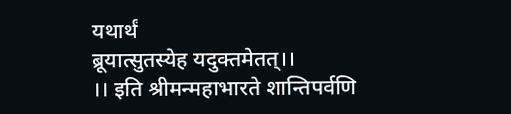यथार्थं
ब्रूयात्सुतस्येह यदुक्तमेतत्।।
।। इति श्रीमन्महाभारते शान्तिपर्वणि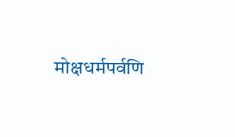मोक्षधर्मपर्वणि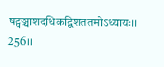षट्पञ्चाशदधिकद्विशततमोऽध्यायः।। 256।।